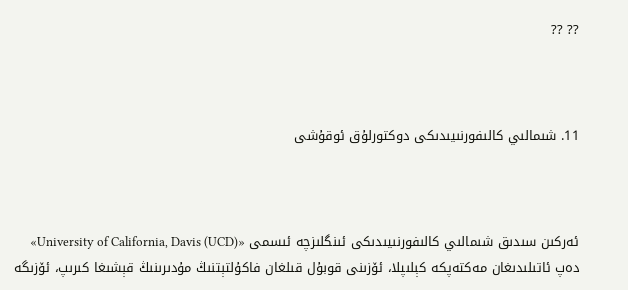?? ??



11. شىمالىي كالىفورنىيىدىكى دوكتورلۇق ئوقۇشى



ئەركىن سىدىق شىمالىي كالىفورنىيىدىكى ئىنگلىزچە ئىسمى «University of California, Davis (UCD)»  دەپ ئاتىلىدىغان مەكتەپكە كېلىپلا، ئۆزىنى قوبۇل قىلغان فاكۇلتېتنىڭ مۇدىرىنىڭ قېشىغا كىرىپ، ئۆزىگە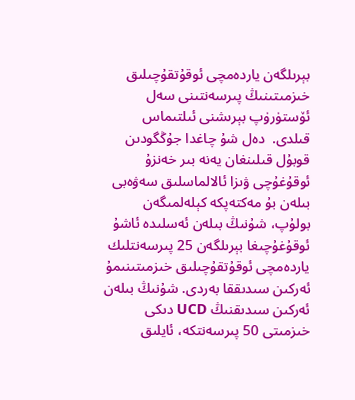بېرىلگەن ياردەمچى ئوقۇتقۇچىلىق خىزمىتىنىڭ پىرسەنتىنى سەل ئۆستۈرۈپ بېرىشنى ئىلتىماس قىلدى.  دەل شۇ چاغدا جۇڭگودىن قوبۇل قىلىنغان يەنە بىر خەنزۇ ئوقۇغۇچى ۋىزا ئالالماسلىق سەۋەبى بىلەن بۇ مەكتەپكە كېلەلمىگەن بولۇپ، شۇنىڭ بىلەن ئەسلىدە ئاشۇ ئوقۇغۇچىغا بېرىلگەن 25 پىرسەنتلىك ياردەمچى ئوقۇتقۇچىلىق خىزمىتىنىمۇ ئەركىن سىدىققا بەردى. شۇنىڭ بىلەن ئەركىن سىدىقنىڭ UCD دىكى خىزمىتى 50 پىرسەنتكە، ئايلىق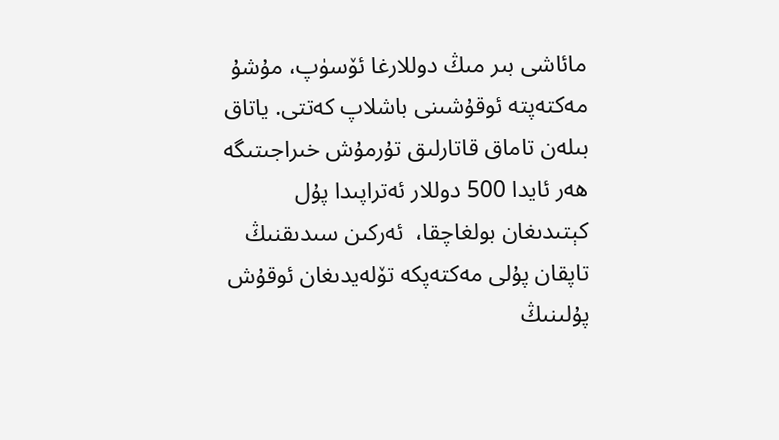مائاشى بىر مىڭ دوللارغا ئۆسۈپ، مۇشۇ مەكتەپتە ئوقۇشىنى باشلاپ كەتتى. ياتاق بىلەن تاماق قاتارلىق تۇرمۇش خىراجىتىگە ھەر ئايدا 500 دوللار ئەتراپىدا پۇل كېتىدىغان بولغاچقا،  ئەركىن سىدىقنىڭ تاپقان پۇلى مەكتەپكە تۆلەيدىغان ئوقۇش پۇلىنىڭ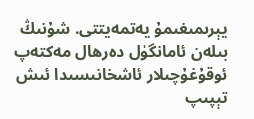يېرىمىغىمۇ يەتمەيتتى. شۇنىڭ بىلەن ئامانگۈل دەرھال مەكتەپ ئوقۇغۇچىلار ئاشخانىسىدا ئىش تېپىپ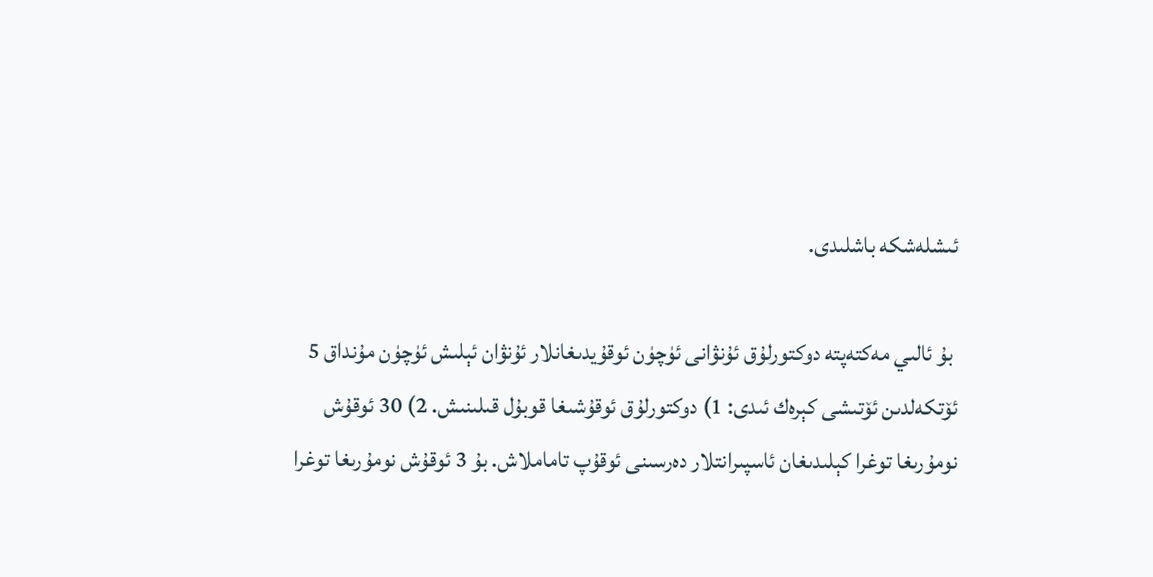ئىشلەشكە باشلىدى.

 بۇ ئالىي مەكتەپتە دوكتورلۇق ئۇنۋانى ئۈچۈن ئوقۇيدىغانلار ئۇنۋان ئېلىش ئۈچۈن مۇنداق 5 ئۆتكەلدىن ئۆتىشى كېرەك ئىدى: 1) دوكتورلۇق ئوقۇشىغا قوبۇل قىلىنىش. 2) 30 ئوقۇش نومۇرىغا توغرا كېلىدىغان ئاسپىرانتلار دەرسىنى ئوقۇپ تاماملاش. بۇ 3 ئوقۇش نومۇرىغا توغرا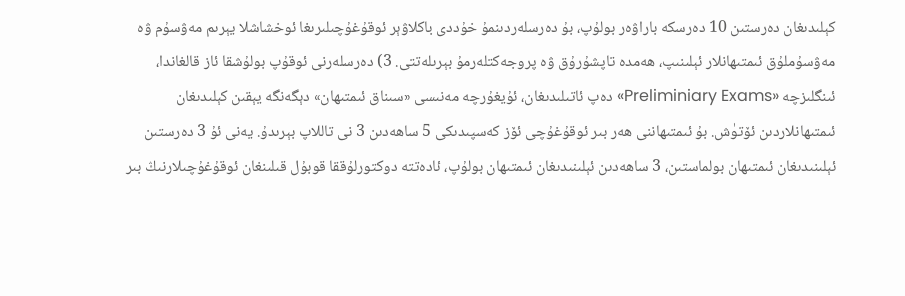كېلىدىغان دەرستىن 10 دەرسكە باراۋەر بولۇپ، بۇ دەرسلەردىنمۇ خۇددى باكلاۋېر ئوقۇغۇچىلىرىغا ئوخشاشلا يېرىم مەۋسۇم ۋە مەۋسۇملۇق ئىمتىھانلار ئېلىنىپ، ھەمدە تاپشۇرۇق ۋە پروجەكتلەرمۇ بېرىلەتتى. 3) دەرسلەرنى ئوقۇپ بولۇشقا ئاز قالغاندا، ئىنگلىزچە «Preliminiary Exams» دەپ ئاتىلىدىغان، ئۇيغۇرچە مەنىسى «سىناق ئىمتىھان» دېگەنگە يېقىن كېلىدىغان ئىمتىھانلاردىن ئۆتۈش. بۇ ئىمتىھاننى ھەر بىر ئوقۇغۇچى ئۆز كەسپىدىكى 5 ساھەدىن 3 نى تاللاپ بېرىدۇ. يەنى ئۇ 3 دەرستىن ئېلىنىدىغان ئىمتىھان بولماستىن، 3 ساھەدىن ئېلىنىدىغان ئىمتىھان بولۇپ، ئادەتتە دوكتورلۇققا قوبۇل قىلىنغان ئوقۇغۇچىلارنىڭ بىر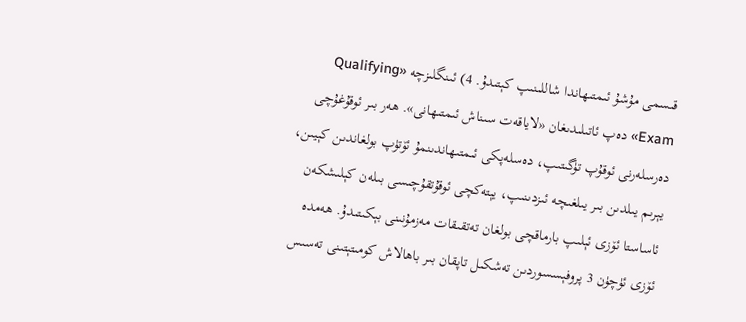قىسمى مۇشۇ ئىمتىھاندا شاللىنىپ كېتىدۇ. 4) ئىنگلىزچە «Qualifying Exam» دەپ ئاتىلىدىغان «لاياقەت سىناش ئىمتىھانى». ھەر بىر ئوقۇغۇچى دەرسلەرنى ئوقۇپ تۈگىتىپ، دەسلەپكى ئىمتىھاندىنمۇ ئۆتۈپ بولغاندىن كېيىن، يېرىم يىلدىن بىر يىلغىچە ئىزدىنىپ، يېتەكچى ئوقۇتقۇچىسى بىلەن كېلىشكەن ئاساستا ئۆزى ئېلىپ بارماقچى بولغان تەتقىقات مەزمۇنىنى بېكىتىدۇ. ھەمدە ئۆزى ئۈچۈن 3 پروفېسسوردىن تەشكىل تاپقان بىر باھالاش كومىتېتىنى تەسىس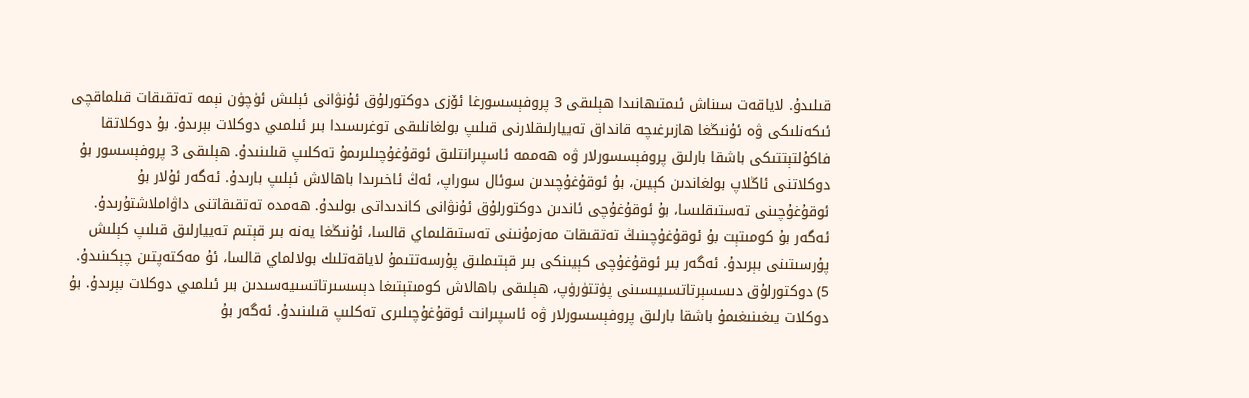قىلىدۇ. لاياقەت سىناش ئىمتىھانىدا ھېلىقى 3 پروفېسسورغا ئۆزى دوكتورلۇق ئۇنۋانى ئېلىش ئۈچۈن نېمە تەتقىقات قىلماقچى ئىكەنلىكى ۋە ئۇنىڭغا ھازىرغىچە قانداق تەييارلىقلارنى قىلىپ بولغانلىقى توغرىسىدا بىر ئىلمىي دوكلات بېرىدۇ. بۇ دوكلاتقا فاكۇلتېتتىكى باشقا بارلىق پروفېسسورلار ۋە ھەممە ئاسپىرانتلىق ئوقۇغۇچىلىرىمۇ تەكلىپ قىلىنىدۇ. ھېلىقى 3 پروفېسسور بۇ دوكلاتنى ئاڭلاپ بولغاندىن كېيىن، بۇ ئوقۇغۇچىدىن سوئال سوراپ، ئەڭ ئاخىرىدا باھالاش ئېلىپ بارىدۇ. ئەگەر ئۇلار بۇ ئوقۇغۇچىنى تەستىقلىسا، بۇ ئوقۇغۇچى ئاندىن دوكتورلۇق ئۇنۋانى كاندىداتى بولىدۇ. ھەمدە تەتقىقاتنى داۋاملاشتۇرىدۇ. ئەگەر بۇ كومىتېت بۇ ئوقۇغۇچىنىڭ تەتقىقات مەزمۇنىنى تەستىقلىماي قالسا، ئۇنىڭغا يەنە بىر قېتىم تەييارلىق قىلىپ كېلىش پۇرسىتىنى بېرىدۇ. ئەگەر بىر ئوقۇغۇچى كېيىنكى بىر قېتىملىق پۇرسەتتىمۇ لاياقەتلىك بولالماي قالسا، ئۇ مەكتەپتىن چېكىنىدۇ.  5) دوكتورلۇق دىسسېرتاتسىيىسىنى پۈتتۈرۈپ، ھېلىقى باھالاش كومىتېتىغا دېسسىرتاتسىيەسىدىن بىر ئىلمىي دوكلات بېرىدۇ. بۇ دوكلات يىغىنىغىمۇ باشقا بارلىق پروفېسسورلار ۋە ئاسپىرانت ئوقۇغۇچىلىرى تەكلىپ قىلىنىدۇ. ئەگەر بۇ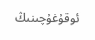ئوقۇغۇچىنىڭ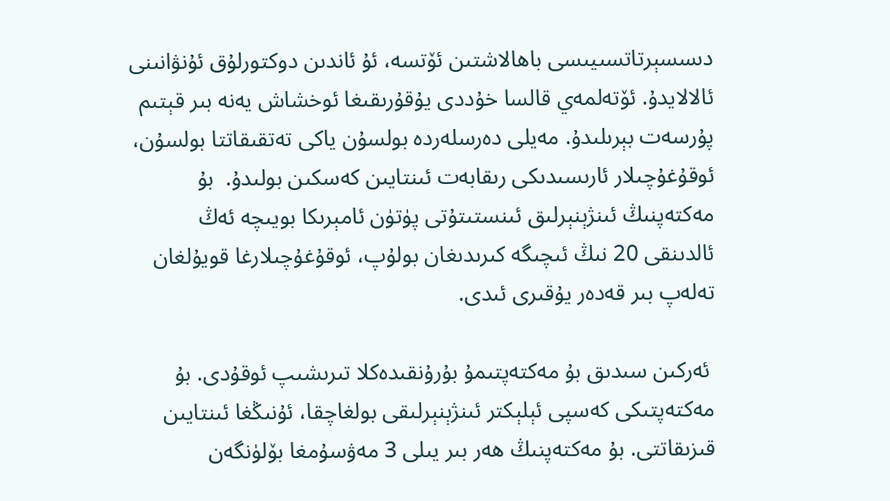دىسسېرتاتسىيىسى باھالاشتىن ئۆتسە، ئۇ ئاندىن دوكتورلۇق ئۇنۋانىنى ئالالايدۇ. ئۆتەلمەي قالسا خۇددى يۇقۇرىقىغا ئوخشاش يەنە بىر قېتىم پۇرسەت بېرىلىدۇ. مەيلى دەرسلەردە بولسۇن ياكى تەتقىقاتتا بولسۇن، ئوقۇغۇچىلار ئارىسىدىكى رىقابەت ئىنتايىن كەسكىن بولىدۇ.  بۇ مەكتەپنىڭ ئىنژېنېرلىق ئىنستىتۇتى پۈتۈن ئامېرىكا بويىچە ئەڭ ئالدىنقى 20 نىڭ ئىچىگە كىرىدىغان بولۇپ، ئوقۇغۇچىلارغا قويۇلغان تەلەپ بىر قەدەر يۇقىرى ئىدى.

 ئەركىن سىدىق بۇ مەكتەپتىمۇ بۇرۇنقىدەكلا تىرىشىپ ئوقۇدى. بۇ مەكتەپتىكى كەسپى ئېلېكتر ئىنژېنېرلىقى بولغاچقا، ئۇنىڭغا ئىنتايىن قىزىقاتتى. بۇ مەكتەپنىڭ ھەر بىر يىلى 3 مەۋسۇمغا بۆلۈنگەن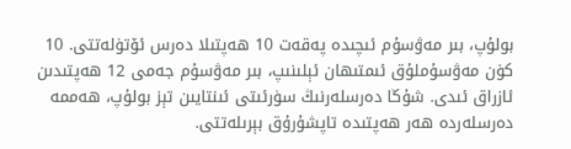بولۇپ، بىر مەۋسۇم ئىچىدە پەقەت 10 ھەپتىلا دەرس ئۆتۈلەتتى. 10 كۈن مەۋسۇملۇق ئىمتىھان ئېلىنىپ، بىر مەۋسۇم جەمى 12 ھەپتىدىن ئازراق ئىدى. شۇڭا دەرسلەرنىڭ سۈرئىتى ئىنتايىن تېز بولۇپ، ھەممە دەرسلەردە ھەر ھەپتىدە تاپشۇرۇق بېرىلەتتى.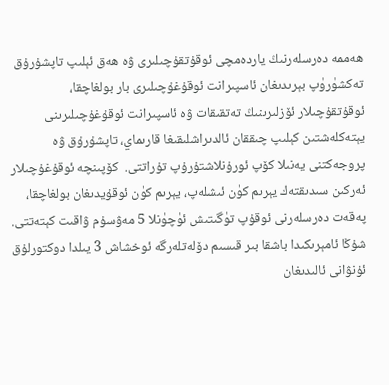ھەممە دەرسلەرنىڭ ياردەمچى ئوقۇتقۇچىلىرى ۋە ھەق ئېلىپ تاپشۇرۇق تەكشۈرۈپ بېرىدىغان ئاسپىرانت ئوقۇغۇچىلىرى بار بولغاچقا، ئوقۇتقۇچىلار ئۆزلىرىنىڭ تەتقىقات ۋە ئاسپىرانت ئوقۇغۇچىلىرىنى يېتەكلەشتىن كېلىپ چىققان ئالدىراشلىقىغا قارىماي، تاپشۇرۇق ۋە پروجەكتنى يەنىلا كۆپ ئورۇنلاشتۇرۇپ تۇراتتى.  كۆپىنچە ئوقۇغۇچىلار ئەركىن سىدىقتەك يېرىم كۈن ئىشلەپ، يېرىم كۈن ئوقۇيدىغان بولغاچقا، پەقەت دەرسلەرنى ئوقۇپ تۈگىتىش ئۈچۈنلا 5 مەۋسۇم ۋاقىت كېتەتتى. شۇڭا ئامېرىكىدا باشقا بىر قىسىم دۆلەتلەرگە ئوخشاش 3 يىلدا دوكتورلۇق ئۇنۋانى ئالىدىغان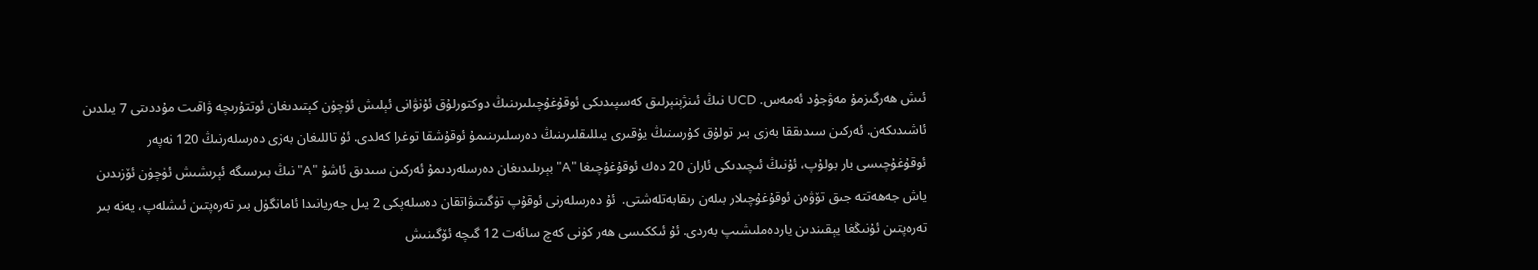ئىش ھەرگىزمۇ مەۋجۇد ئەمەس. UCD نىڭ ئىنژېنېرلىق كەسپىدىكى ئوقۇغۇچىلىرىنىڭ دوكتورلۇق ئۇنۋانى ئېلىش ئۈچۈن كېتىدىغان ئوتتۇرىچە ۋاقىت مۇددىتى 7 يىلدىن ئاشىدىكەن. ئەركىن سىدىققا بەزى بىر تولۇق كۇرسنىڭ يۇقىرى يىللىقلىرىنىڭ دەرسلىرىنىمۇ ئوقۇشقا توغرا كەلدى. ئۇ تاللىغان بەزى دەرسلەرنىڭ 120 نەپەر ئوقۇغۇچىسى بار بولۇپ، ئۇنىڭ ئىچىدىكى ئاران 20 دەك ئوقۇغۇچىغا "A" بېرىلىدىغان دەرسلەردىمۇ ئەركىن سىدىق ئاشۇ "A" نىڭ بىرسىگە ئېرىشىش ئۈچۈن ئۆزىدىن ياش جەھەتتە جىق تۆۋەن ئوقۇغۇچىلار بىلەن رىقابەتلەشتى.  ئۇ دەرسلەرنى ئوقۇپ تۈگىتىۋاتقان دەسلەپكى 2 يىل جەريانىدا ئامانگۈل بىر تەرەپتىن ئىشلەپ، يەنە بىر تەرەپتىن ئۇنىڭغا يېقىندىن ياردەملىشىپ بەردى. ئۇ ئىككىسى ھەر كۈنى كەچ سائەت 12 گىچە ئۆگىنىش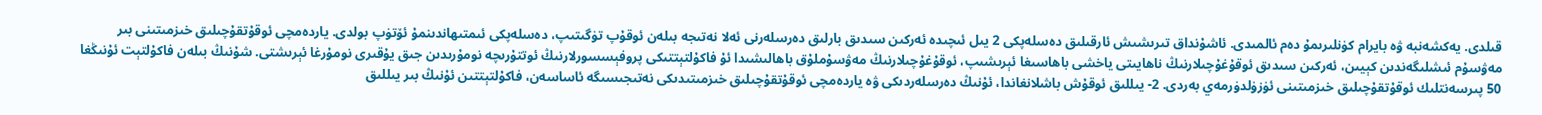قىلدى. يەكشەنبە ۋە بايرام كۈنلىرىمۇ دەم ئالمىدى. ئاشۇنداق تىرىشىش ئارقىلىق دەسلەپكى 2 يىل ئىچىدە ئەركىن سىدىق بارلىق دەرسلەرنى ئەلا نەتىجە بىلەن ئوقۇپ تۈگىتىپ، دەسلەپكى ئىمتىھاندىنمۇ ئۆتۈپ بولدى. ياردەمچى ئوقۇتقۇچىلىق خىزمىتىنى بىر مەۋسۇم ئىشلىگەندىن كېيىن، ئەركىن سىدىق ئوقۇغۇچىلارنىڭ ناھايىتى ياخشى باھاسىغا ئېرىشىپ، ئوقۇغۇچىلارنىڭ مەۋسۇملۇق باھالىشىدا ئۇ فاكۇلتېتتىكى پروفېسسورلارنىڭ ئوتتۇرىچە نومۇرىدىن جىق يۇقىرى نومۇرغا ئېرىشتى. شۇنىڭ بىلەن فاكۇلتېت ئۇنىڭغا 50 پىرسەنتلىك ئوقۇتقۇچىلىق خىزمىتىنى ئۈزۈلدۈرمەي بەردى. 2- يىللىق ئوقۇش باشلانغاندا، ئۇنىڭ دەرسلەردىكى ۋە ياردەمچى ئوقۇتقۇچىلىق خىزمىتىدىكى نەتىجىسىگە ئاساسەن، فاكۇلتېتتىن ئۇنىڭ بىر يىللىق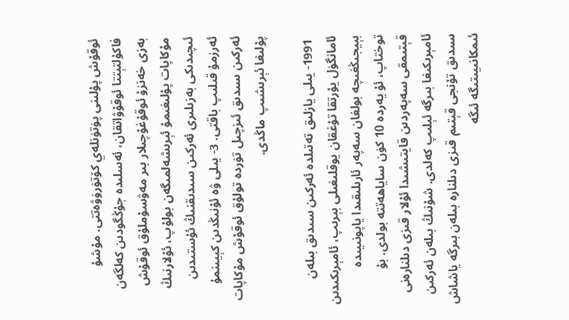ئوقۇش پۇلىنى پۈتۈنلەي كۆتۈرۈۋەتتى. مۇشۇ فاكۇلتېتتا ئوقۇۋاتقان، ئەسلىدە جۇڭگودىن كەلگەن بەزى خەنزۇ ئوقۇغۇچىلار بىر مەۋسۇملۇق ئوقۇش مۇكاپات پۇلىغىمۇ ئېرىشەلمىگەن بولۇپ، ئۇلارنىڭ ئىچىدىكى بەزىلىرى ئەركىن سىدىقنىڭ ئۇستىدىن ئەرزمۇ قىلىپ باقتى. 3- يىلى ۋە ئۇنىڭدىن كېيىنمۇ ئەركىن سىدىق ئىزچىل تۈردە تولۇق ئوقۇش مۇكاپات پۇلىغا ئېرىشىپ ماڭدى.

 1991- يىلى يازلىق تەتىلدە ئەركىن سىدىق بىلەن ئامانگۈل يۇرتقا تۇغقان يوقلىغىلى بېرىپ، ئامېرىكىدىن بېيجىڭغىچە بولغان سەپەر ئارىلىقىدا ياپونىيىدە توختاپ، ئۇ يەردە 10 كۈن ساياھەتتە بولدى. بۇ قېتىمقى سەپەردىن قايتىشىدا ئۇلار قىزى دىلنارەنى ئامېرىكىغا بىرگە ئېلىپ كەلدى. شۇنىڭ بىلەن ئەركىن سىدىق تۇنجى قېتىم قىزى دىلنارە بىلەن بىرگە ياشاش ئىمكانىيىتىگە ئىگە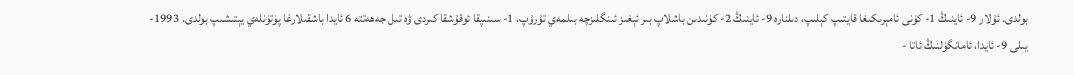بولدى. ئۇلار 9- ئاينىڭ 1- كۈنى ئامېرىكىغا قايتىپ كېلىپ، دىلنارە 9- ئاينىڭ 2- كۈنىدىن باشلاپ بىر ئېغىز ئىنگلىزچە بىلمەي تۇرۇپ، 1- سىنىپقا ئوقۇشقا كىردى ۋە تىل جەھەتتە 6 ئايدا باشقىلارغا پۈتۈنلەي يېتىشىپ بولدى. 1993- يىلى 9- ئايدا، ئامانگۈلنىڭ ئاتا -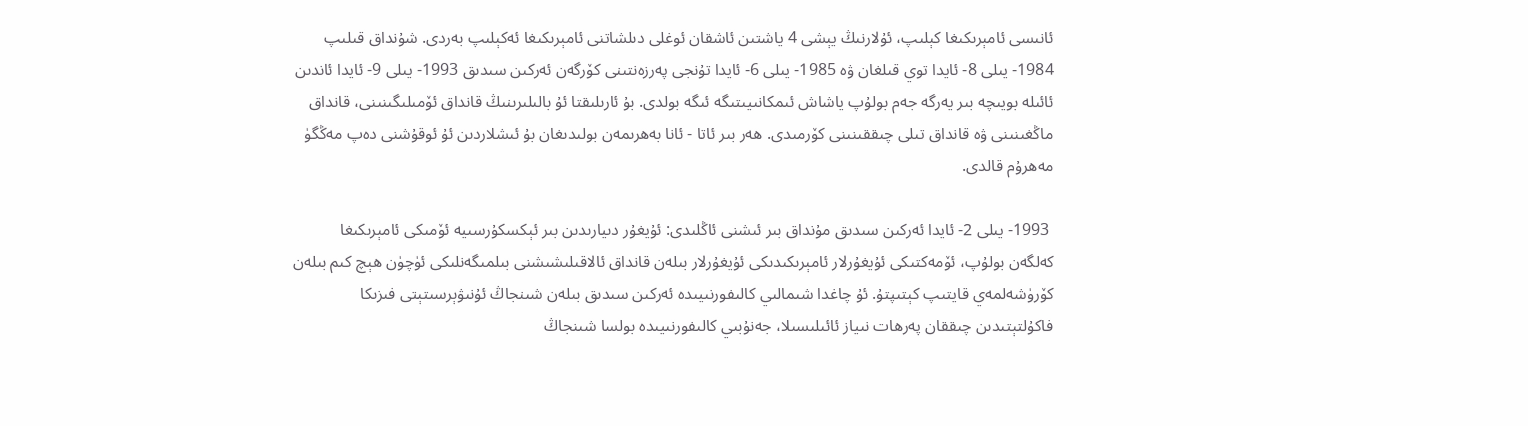ئانىسى ئامېرىكىغا كېلىپ، ئۇلارنىڭ يېشى 4 ياشتىن ئاشقان ئوغلى دىلشاتنى ئامېرىكىغا ئەكېلىپ بەردى. شۇنداق قىلىپ 1984- يىلى 8- ئايدا توي قىلغان ۋە 1985- يىلى 6- ئايدا تۇنجى پەرزەنتىنى كۆرگەن ئەركىن سىدىق 1993- يىلى 9- ئايدا ئاندىن ئائىلە بويىچە بىر يەرگە جەم بولۇپ ياشاش ئىمكانىيىتىگە ئىگە بولدى. بۇ ئارىلىقتا ئۇ بالىلىرىنىڭ قانداق ئۆمىلىگىنىنى، قانداق ماڭغىنىنى ۋە قانداق تىلى چىققىنىنى كۆرمىدى. ھەر بىر ئاتا - ئانا بەھرىمەن بولىدىغان بۇ ئىشلاردىن ئۇ ئوقۇشنى دەپ مەڭگۈ مەھرۇم قالدى.

 1993- يىلى 2- ئايدا ئەركىن سىدىق مۇنداق بىر ئىشنى ئاڭلىدى: ئۇيغۇر دىيارىدىن بىر ئېكسكۇرسىيە ئۆمىكى ئامېرىكىغا كەلگەن بولۇپ، ئۆمەكتىكى ئۇيغۇرلار ئامېرىكىدىكى ئۇيغۇرلار بىلەن قانداق ئالاقىلىشىشنى بىلمىگەنلىكى ئۈچۈن ھېچ كىم بىلەن كۆرۈشەلمەي قايتىپ كېتىپتۇ. ئۇ چاغدا شىمالىي كالىفورنىيىدە ئەركىن سىدىق بىلەن شىنجاڭ ئۇنىۋېرسىتېتى فىزىكا فاكۇلتېتىدىن چىققان پەرھات نىياز ئائىلىسىلا، جەنۇبىي كالىفورنىيىدە بولسا شىنجاڭ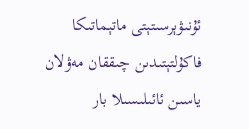ئۇنىۋېرسىتېتى ماتېماتىكا فاكۇلتېتىدىن چىققان مەۋلان ياسىن ئائىلىسىلا بار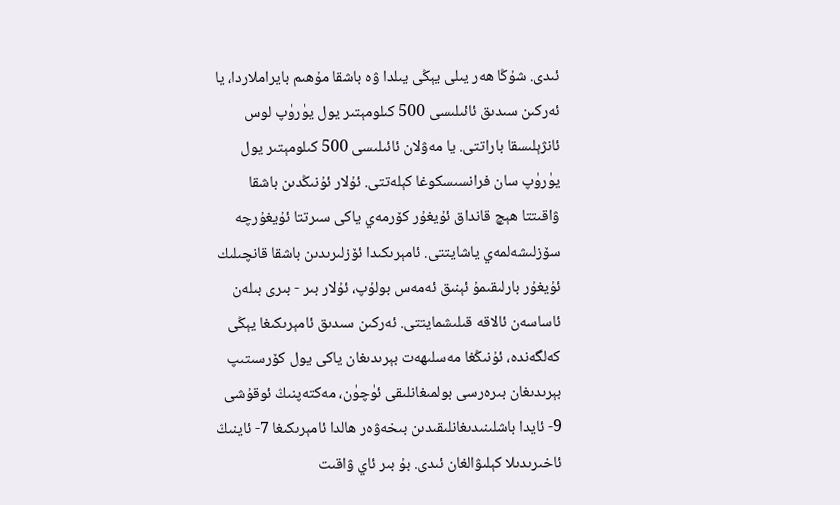ئىدى. شۇڭا ھەر يىلى يېڭى يىلدا ۋە باشقا مۇھىم بايراملاردا، يا ئەركىن سىدىق ئائىلىسى 500 كىلومېتىر يول يۈرۈپ لوس ئانژېلىسقا باراتتى. يا مەۋلان ئائىلىسى 500 كىلومېتىر يول يۈرۈپ سان فرانسىسكوغا كېلەتتى. ئۇلار ئۇنىڭدىن باشقا ۋاقىتتا ھېچ قانداق ئۇيغۇر كۆرمەي ياكى سىرتتا ئۇيغۇرچە سۆزلىشەلمەي ياشايتتى. ئامېرىكىدا ئۆزلىرىدىن باشقا قانچىلىك ئۇيغۇر بارلىقىمۇ ئېنىق ئەمەس بولۇپ، ئۇلار بىر - بىرى بىلەن ئاساسەن ئالاقە قىلىشمايتتى. ئەركىن سىدىق ئامېرىكىغا يېڭى كەلگەندە، ئۇنىڭغا مەسلىھەت بېرىدىغان ياكى يول كۆرسىتىپ بېرىدىغان بىرەرسى بولمىغانلىقى ئۈچۈن، مەكتەپنىڭ ئوقۇشى 9- ئايدا باشلىنىدىغانلىقىدىن بىخەۋەر ھالدا ئامېرىكىغا 7- ئاينىڭ ئاخىرىدىلا كېلىۋالغان ئىدى. بۇ بىر ئاي ۋاقىت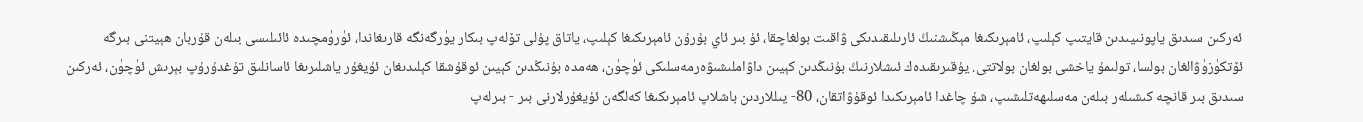ئەركىن سىدىق ياپونىيىدىن قايتىپ كېلىپ، ئامېرىكىغا مېڭىشنىڭ ئارىلىقىدىكى ۋاقىت بولغاچقا، ئۇ بىر ئاي بۇرۇن ئامېرىكىغا كېلىپ، ياتاق پۇلى تۆلەپ بىكار يۈرگەنگە قارىغاندا، ئۈرۈمچىدە ئائىلىسى بىلەن قۇربان ھېيتنى بىرگە ئۆتكۈزۈۋالغان بولسا، تولىمۇ ياخشى بولغان بولاتتى. يۇقىرىقىدەك ئىشلارنىڭ بۇنىڭدىن كېيىن داۋاملىشىۋەرمەسلىكى ئۈچۈن، ھەمدە بۇنىڭدىن كېيىن ئوقۇشقا كېلىدىغان ئۇيغۇر ياشلىرىغا ئاسانلىق تۇغدۇرۇپ بېرىش ئۈچۈن، ئەركىن سىدىق بىر قانچە كىشىلەر بىلەن مەسلىھەتلىشىپ، شۇ چاغدا ئامېرىكىدا ئوقۇۋاتقان، 80- يىللاردىن باشلاپ ئامېرىكىغا كەلگەن ئۇيغۇرلارنى بىر - بىرلەپ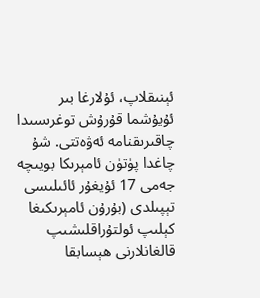ئېنىقلاپ، ئۇلارغا بىر ئۇيۇشما قۇرۇش توغرىسىدا چاقىرىقنامە ئەۋەتتى. شۇ چاغدا پۈتۈن ئامېرىكا بويىچە جەمى 17 ئۇيغۇر ئائىلىسى تېپىلدى (بۇرۇن ئامېرىكىغا كېلىپ ئولتۇراقلىشىپ قالغانلارنى ھېسابقا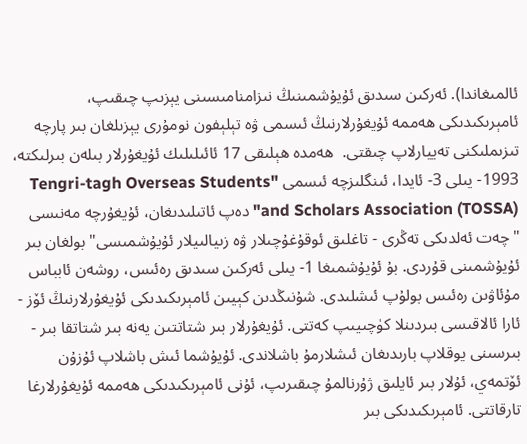ئالمىغاندا). ئەركىن سىدىق ئۇيۇشمىنىڭ نىزامنامىسىنى يېزىپ چىقىپ، ئامېرىكىدىكى ھەممە ئۇيغۇرلارنىڭ ئىسمى ۋە تېلېفون نومۇرى يېزىلغان بىر پارچە تىزىملىكنى تەييارلاپ چىقتى.  ھەمدە ھېلىقى 17 ئائىلىلىك ئۇيغۇرلار بىلەن بىرلىكتە، 1993- يىلى 3- ئايدا، ئىنگلىزچە ئىسمى "Tengri-tagh Overseas Students and Scholars Association (TOSSA)" دەپ ئاتىلىدىغان، ئۇيغۇرچە مەنىسى "چەت ئەلدىكى تەڭرى - تاغلىق ئوقۇغۇچىلار ۋە زىيالىيلار ئۇيۇشمىسى" بولغان بىر ئۇيۇشمىنى قۇردى. بۇ ئۇيۇشمىغا 1- يىلى ئەركىن سىدىق رەئىس، روشەن ئابباس مۇئاۋىن رەئىس بولۇپ ئىشلىدى. شۇنىڭدىن كېيىن ئامېرىكىدىكى ئۇيغۇرلارنىڭ ئۆز - ئارا ئالاقىسى بىردىنلا كۈچىيىپ كەتتى. ئۇيغۇرلار بىر شتاتتىن يەنە بىر شتاتقا بىر - بىرسىنى يوقلاپ بارىدىغان ئىشلارمۇ باشلاندى. ئۇيۇشما ئىش باشلاپ ئۇزۇن ئۆتمەي، ئۇلار بىر ئايلىق ژۇرنالمۇ چىقىرىپ، ئۇنى ئامېرىكىدىكى ھەممە ئۇيغۇرلارغا تارقاتتى. ئامېرىكىدىكى بىر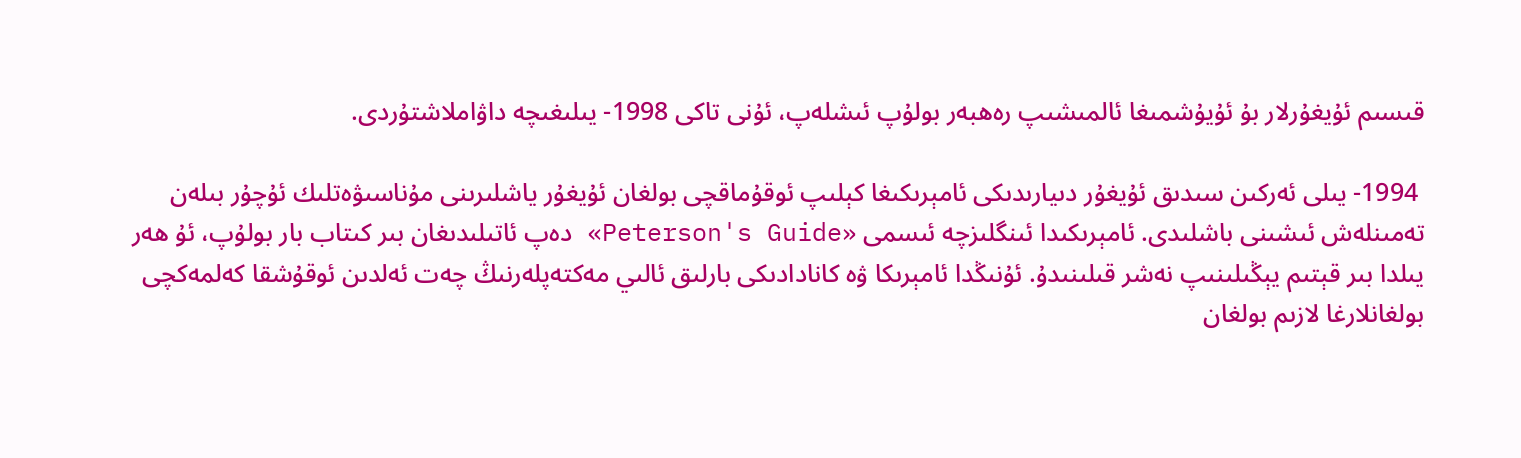قىسىم ئۇيغۇرلار بۇ ئۇيۇشمىغا ئالمىشىپ رەھبەر بولۇپ ئىشلەپ، ئۇنى تاكى 1998- يىلىغىچە داۋاملاشتۇردى.

 1994- يىلى ئەركىن سىدىق ئۇيغۇر دىيارىدىكى ئامېرىكىغا كېلىپ ئوقۇماقچى بولغان ئۇيغۇر ياشلىرىنى مۇناسىۋەتلىك ئۇچۇر بىلەن تەمىنلەش ئىشىنى باشلىدى. ئامېرىكىدا ئىنگلىزچە ئىسمى «Peterson's Guide» دەپ ئاتىلىدىغان بىر كىتاب بار بولۇپ، ئۇ ھەر يىلدا بىر قېتىم يېڭىلىنىپ نەشر قىلىنىدۇ. ئۇنىڭدا ئامېرىكا ۋە كانادادىكى بارلىق ئالىي مەكتەپلەرنىڭ چەت ئەلدىن ئوقۇشقا كەلمەكچى بولغانلارغا لازىم بولغان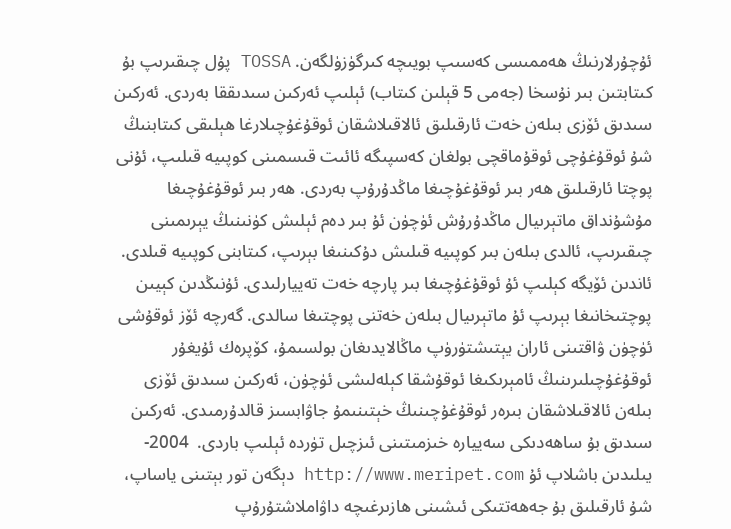ئۇچۇرلارنىڭ ھەممىسى كەسىپ بويىچە كىرگۈزۈلگەن. TOSSA پۇل چىقىرىپ بۇ كىتابتىن بىر نۇسخا (جەمى 5 قېلىن كىتاب) ئېلىپ ئەركىن سىدىققا بەردى. ئەركىن سىدىق ئۆزى بىلەن خەت ئارقىلىق ئالاقىلاشقان ئوقۇغۇچىلارغا ھېلىقى كىتابنىڭ شۇ ئوقۇغۇچى ئوقۇماقچى بولغان كەسپىگە ئائىت قىسمىنى كوپىيە قىلىپ، ئۇنى پوچتا ئارقىلىق ھەر بىر ئوقۇغۇچىغا ماڭدۇرۇپ بەردى. ھەر بىر ئوقۇغۇچىغا مۇشۇنداق ماتېرىيال ماڭدۇرۇش ئۈچۈن ئۇ بىر دەم ئېلىش كۈنىنىڭ يېرىمىنى چىقىرىپ، ئالدى بىلەن بىر كوپىيە قىلىش دۇكىنىغا بېرىپ، كىتابنى كوپىيە قىلدى. ئاندىن ئۆيگە كېلىپ ئۇ ئوقۇغۇچىغا بىر پارچە خەت تەييارلىدى. ئۇنىڭدىن كېيىن پوچتىخانىغا بېرىپ ئۇ ماتېرىيال بىلەن خەتنى پوچتىغا سالدى. گەرچە ئۆز ئوقۇشى ئۈچۈن ۋاقتىنى ئاران يېتىشتۈرۈپ ماڭالايدىغان بولسىمۇ، كۆپرەك ئۇيغۇر ئوقۇغۇچىلىرىنىڭ ئامېرىكىغا ئوقۇشقا كېلەلىشى ئۈچۈن، ئەركىن سىدىق ئۆزى بىلەن ئالاقىلاشقان بىرەر ئوقۇغۇچىنىڭ خېتىنىمۇ جاۋابسىز قالدۇرمىدى. ئەركىن سىدىق بۇ ساھەدىكى سەييارە خىزمىتىنى ئىزچىل تۈردە ئېلىپ باردى.  2004- يىلىدىن باشلاپ ئۇ http://www.meripet.com دېگەن تور بېتىنى ياساپ، شۇ ئارقىلىق بۇ جەھەتتىكى ئىشىنى ھازىرغىچە داۋاملاشتۇرۇپ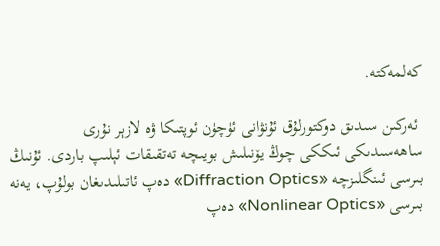كەلمەكتە.

 ئەركىن سىدىق دوكتورلۇق ئۇنۋانى ئۈچۈن ئوپتىكا ۋە لازېر نۇرى ساھەسىدىكى ئىككى چوڭ يۆنىلىش بويىچە تەتقىقات ئېلىپ باردى. ئۇنىڭ بىرسى ئىنگلىزچە «Diffraction Optics» دەپ ئاتىلىدىغان بولۇپ، يەنە بىرسى «Nonlinear Optics» دەپ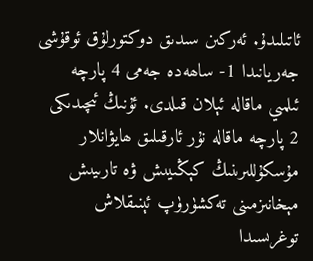ئاتىلىدۇ. ئەركىن سىدىق دوكتورلۇق ئوقۇشى جەريانىدا 1- ساھەدە جەمى 4 پارچە ئىلمىي ماقالە ئېلان قىلدى. ئۇنىڭ ئىچىدىكى 2 پارچە ماقالە نۇر ئارقىلىق ھايۋانلار مۇسكۇللىرىنىڭ كېڭىيىش ۋە تارىيىش مېخانىزمىنى تەكشۈرۈپ ئېنىقلاش توغرىسىدا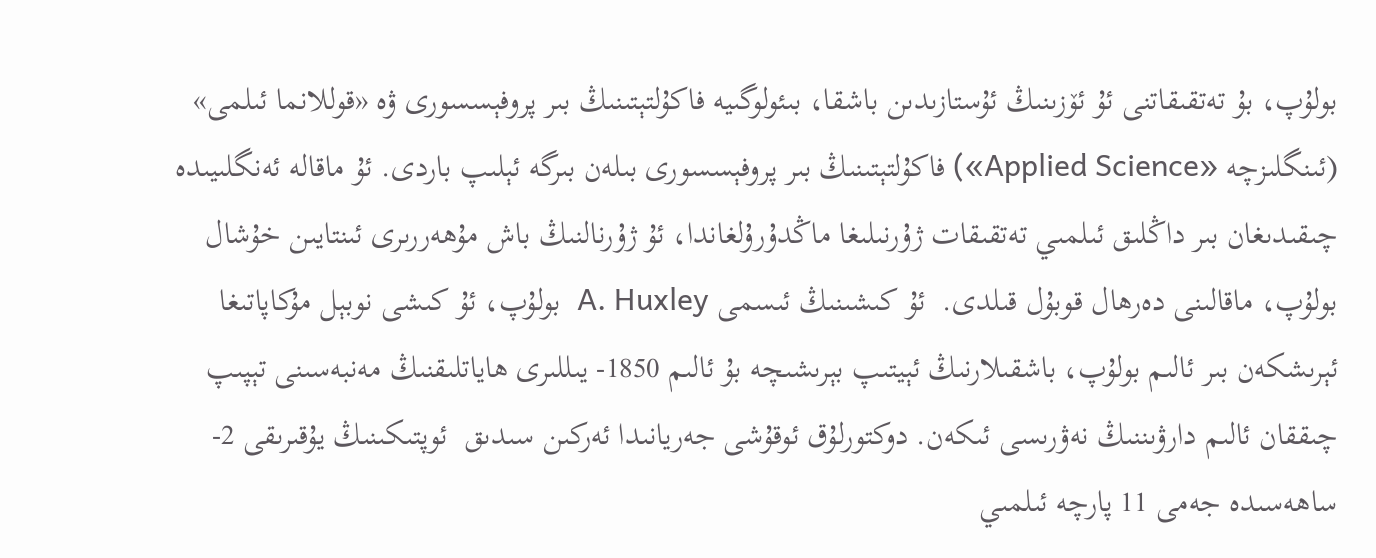بولۇپ، بۇ تەتقىقاتنى ئۇ ئۆزىنىڭ ئۇستازىدىن باشقا، بىئولوگىيە فاكۇلتېتىنىڭ بىر پروفېسسورى ۋە «قوللانما ئىلمى» (ئىنگلىزچە «Applied Science») فاكۇلتېتىنىڭ بىر پروفېسسورى بىلەن بىرگە ئېلىپ باردى. ئۇ ماقالە ئەنگلىيىدە چىقىدىغان بىر داڭلىق ئىلمىي تەتقىقات ژۇرنىلىغا ماڭدۇرۇلغاندا، ئۇ ژۇرنالنىڭ باش مۇھەررىرى ئىنتايىن خۇشال بولۇپ، ماقالىنى دەرھال قوبۇل قىلدى.  ئۇ كىشىنىڭ ئىسمى A. Huxley  بولۇپ، ئۇ كىشى نوبېل مۇكاپاتىغا ئېرىشكەن بىر ئالىم بولۇپ، باشقىلارنىڭ ئېيتىپ بېرىشىچە بۇ ئالىم 1850- يىللىرى ھاياتلىقنىڭ مەنبەسىنى تېپىپ چىققان ئالىم دارۋىننىڭ نەۋرىسى ئىكەن. دوكتورلۇق ئوقۇشى جەريانىدا ئەركىن سىدىق  ئوپتىكىنىڭ يۇقىرىقى 2- ساھەسىدە جەمى 11 پارچە ئىلمىي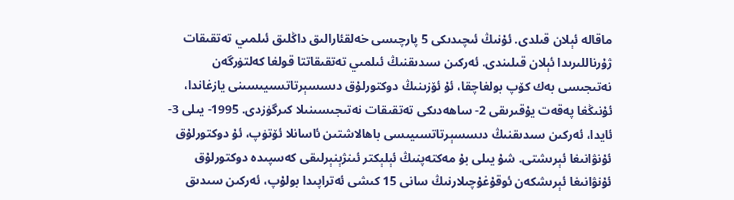ماقالە ئېلان قىلدى. ئۇنىڭ ئىچىدىكى 5 پارچىسى خەلقئارالىق داڭلىق ئىلمىي تەتقىقات ژۇرناللىرىدا ئېلان قىلىندى. ئەركىن سىدىقنىڭ ئىلمىي تەتقىقاتتا قولغا كەلتۈرگەن نەتىجىسى بەك كۆپ بولغاچقا، ئۇ ئۆزىنىڭ دوكتورلۇق دىسسېرتاتسىيىسىنى يازغاندا، ئۇنىڭغا پەقەت يۇقىرىقى 2- ساھەدىكى تەتقىقات نەتىجىسىنىلا كىرگۈزدى. 1995- يىلى 3- ئايدا، ئەركىن سىدىقنىڭ دىسسېرتاتسىيىسى باھالاشتىن ئاسانلا ئۆتۈپ، ئۇ دوكتورلۇق ئۇنۋانىغا ئېرىشتى. شۇ يىلى بۇ مەكتەپنىڭ ئېلېكتر ئىنژېنېرلىقى كەسپىدە دوكتورلۇق ئۇنۋانىغا ئېرىشكەن ئوقۇغۇچىلارنىڭ سانى 15 كىشى ئەتراپىدا بولۇپ، ئەركىن سىدىق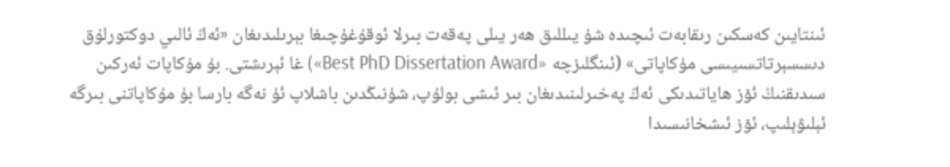ئىنتايىن كەسكىن رىقابەت ئىچىدە شۇ يىللىق ھەر يىلى پەقەت بىرلا ئوقۇغۇچىغا بېرىلىدىغان «ئەڭ ئالىي دوكتورلۇق دىسسېرتاتسىيىسى مۇكاپاتى» (ئىنگلىزچە «Best PhD Dissertation Award») غا ئېرىشتى. بۇ مۇكاپات ئەركىن سىدىقنىڭ ئۆز ھاياتىدىكى ئەڭ پەخىرلىنىدىغان بىر ئىشى بولۇپ، شۇنىڭدىن باشلاپ ئۇ نەگە بارسا بۇ مۇكاپاتنى بىرگە ئېلىۋېلىپ، ئۆز ئىشخانىسىدا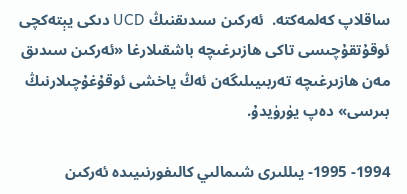ساقلاپ كەلمەكتە.  ئەركىن سىدىقنىڭ UCD دىكى يېتەكچى ئوقۇتقۇچىسى تاكى ھازىرغىچە باشقىلارغا «ئەركىن سىدىق مەن ھازىرغىچە تەربىيىلىگەن ئەڭ ياخشى ئوقۇغۇچىلارنىڭ بىرسى» دەپ يۈرۈيدۇ.

1994- 1995- يىللىرى شىمالىي كالىفورنىيىدە ئەركىن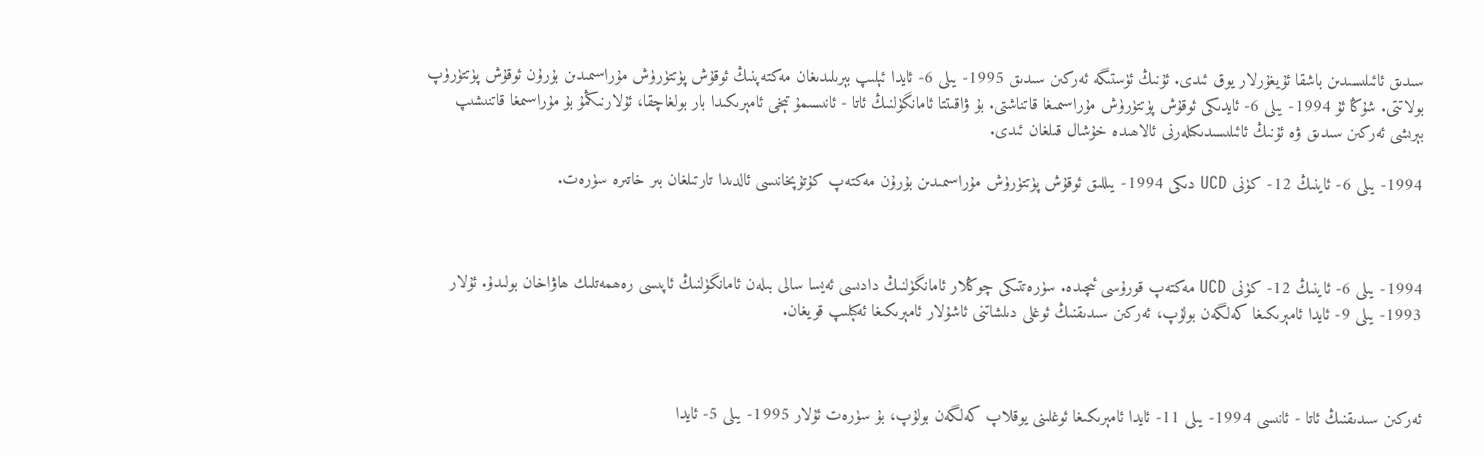سىدىق ئائىلىسىدىن باشقا ئۇيغۇرلار يوق ئىدى. ئۇنىڭ ئۈستىگە ئەركىن سىدىق 1995- يىلى 6- ئايدا ئېلىپ بېرىلىدىغان مەكتەپنىڭ ئوقۇش پۈتتۈرۈش مۇراسىمىدىن بۇرۇن ئوقۇش پۈتتۈرۈپ بولاتتى. شۇڭا ئۇ 1994- يىلى 6- ئايدىكى ئوقۇش پۈتتۈرۈش مۇراسىمىغا قاتناشتى. بۇ ۋاقىتتا ئامانگۈلنىڭ ئاتا - ئانىسىمۇ تېخى ئامېرىكىدا بار بولغاچقا، ئۇلارنىڭمۇ بۇ مۇراسىمغا قاتنىشىپ بېرىشى ئەركىن سىدىق ۋە ئۇنىڭ ئائىلىسىدىكىلەرنى ئالاھىدە خۇشال قىلغان ئىدى.

1994- يىلى 6- ئاينىڭ 12- كۈنى UCD دىكى 1994- يىللىق ئوقۇش پۈتتۈرۈش مۇراسىمىدىن بۇرۇن مەكتەپ كۇتۇپخانىسى ئالدىدا تارتىلغان بىر خاتىرە سۈرەت.



1994- يىلى 6- ئاينىڭ 12- كۈنى UCD مەكتەپ قورۇسى ئىچىدە. سۈرەتتىكى چوڭلار ئامانگۈلنىڭ دادىسى ئەيسا سالى بىلەن ئامانگۈلنىڭ ئاپىسى رەھمەتلىك ھاۋاخان بولىدۇ. ئۇلار 1993- يىلى 9- ئايدا ئامېرىكىغا كەلگەن بولۇپ، ئەركىن سىدىقنىڭ ئوغلى دىلشاتنى ئاشۇلار ئامېرىكىغا ئەكېلىپ قويغان.



ئەركىن سىدىقنىڭ ئاتا - ئانىسى 1994- يىلى 11- ئايدا ئامېرىكىغا ئوغلىنى يوقلاپ كەلگەن بولۇپ، بۇ سۈرەت ئۇلار 1995- يىلى 5- ئايدا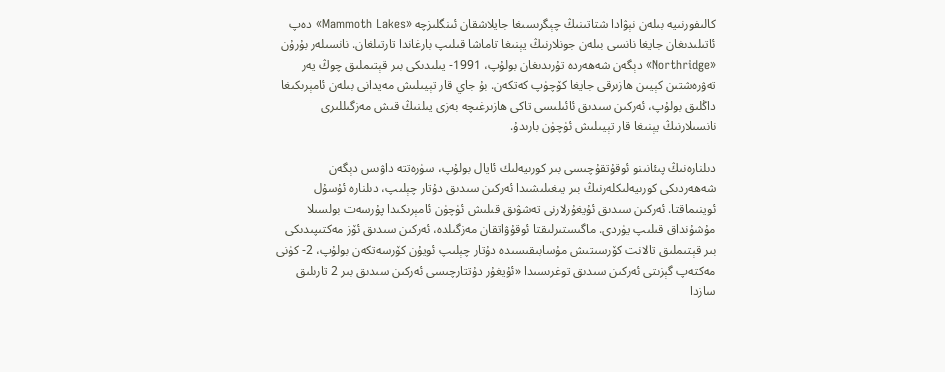كالىفورنىيە بىلەن نېۋادا شتاتىنىڭ چېگرىسىغا جايلاشقان ئىنگلىزچە «Mammoth Lakes» دەپ ئاتىلىدىغان جايغا نانسى بىلەن جونلارنىڭ يېنىغا تاماشا قىلىپ بارغاندا تارتىلغان. نانسىلەر بۇرۇن «Northridge» دېگەن شەھەردە تۇرىدىغان بولۇپ، 1991- يىلىدىكى بىر قېتىملىق چوڭ يەر تەۋرەشتىن كېيىن ھازىرقى جايغا كۆچۈپ كەتكەن. بۇ جاي قار تېيىلىش مەيدانى بىلەن ئامېرىكىغا داڭلىق بولۇپ، ئەركىن سىدىق ئائىلىسى تاكى ھازىرغىچە بەزى يىلنىڭ قىش مەزگىللىرى نانسىلارنىڭ يېنىغا قار تېيىلىش ئۈچۈن بارىدۇ.

دىلنارەنىڭ پىئانىنو ئوقۇتقۇچىسى بىر كورىيەلىك ئايال بولۇپ، سۈرەتتە داۋىس دېگەن شەھەردىكى كورىيەلىكلەرنىڭ بىر يىغىلىشىدا ئەركىن سىدىق دۇتار چېلىپ، دىلنارە ئۇسۇل ئوينىماقتا. ئەركىن سىدىق ئۇيغۇرلارنى تەشۋىق قىلىش ئۈچۈن ئامېرىكىدا پۇرسەت بولسىلا مۇشۇنداق قىلىپ يۈردى. ماگىستىرلىقتا ئوقۇۋاتقان مەزگىلدە، ئەركىن سىدىق ئۆز مەكتىپىدىكى بىر قېتىملىق تالانت كۆرسىتىش مۇسابىقىسىدە دۇتار چېلىپ ئويۇن كۆرسەتكەن بولۇپ، 2- كۈنى مەكتەپ گېزىتى ئەركىن سىدىق توغرىسىدا «ئۇيغۇر دۇتتارچىسى ئەركىن سىدىق بىر 2 تارىلىق سازدا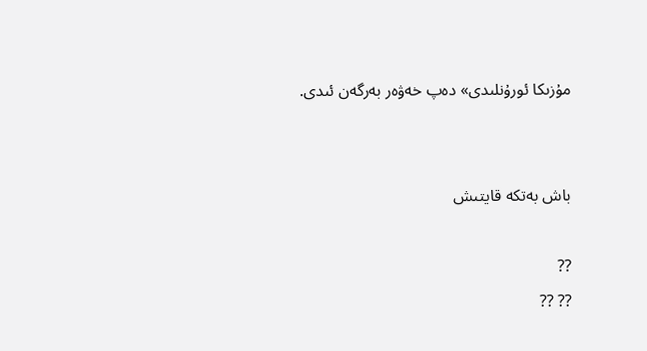مۇزىكا ئورۇنلىدى» دەپ خەۋەر بەرگەن ئىدى.


باش بەتكە قايتىش

??
?? ??